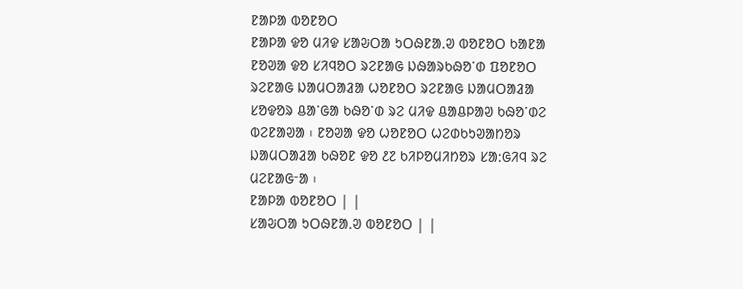ᱱᱟᱞᱟ ᱵᱚᱱᱚᱛ
ᱱᱟᱞᱟ ᱫᱚ ᱢᱤᱫ ᱥᱟᱶᱛᱟ ᱩᱛᱷᱱᱟᱹᱣ ᱵᱚᱱᱚᱛ ᱠᱟᱱᱟ ᱱᱚᱣᱟ ᱫᱚ ᱥᱤᱧᱚᱛ ᱨᱮᱱᱟᱜ ᱡᱷᱟᱨᱠᱷᱚᱸᱰ ᱯᱚᱱᱚᱛ ᱨᱮᱱᱟᱜ ᱡᱟᱢᱛᱟᱲᱟ ᱦᱚᱱᱚᱛ ᱨᱮᱱᱟᱜ ᱡᱟᱢᱛᱟᱲᱟ ᱥᱚᱫᱚᱨ ᱪᱟᱸᱜᱟ ᱠᱷᱚᱸᱰ ᱨᱮ ᱢᱤᱫ ᱪᱟᱪᱞᱟᱣ ᱠᱷᱚᱸᱰᱮ ᱵᱮᱱᱟᱣᱟ ᱾ ᱱᱚᱣᱟ ᱫᱚ ᱦᱚᱱᱚᱛ ᱦᱮᱰᱠᱩᱣᱟᱴᱚᱨ ᱡᱟᱢᱛᱟᱲᱟ ᱠᱷᱚᱱ ᱫᱚ ᱒᱗ ᱠᱤᱞᱚᱢᱤᱴᱚᱨ ᱥᱟᱺᱜᱤᱧ ᱨᱮ ᱢᱮᱱᱟᱜᱼᱟ ᱾
ᱱᱟᱞᱟ ᱵᱚᱱᱚᱛ | |
ᱥᱟᱶᱛᱟ ᱩᱛᱷᱱᱟᱹᱣ ᱵᱚᱱᱚᱛ | |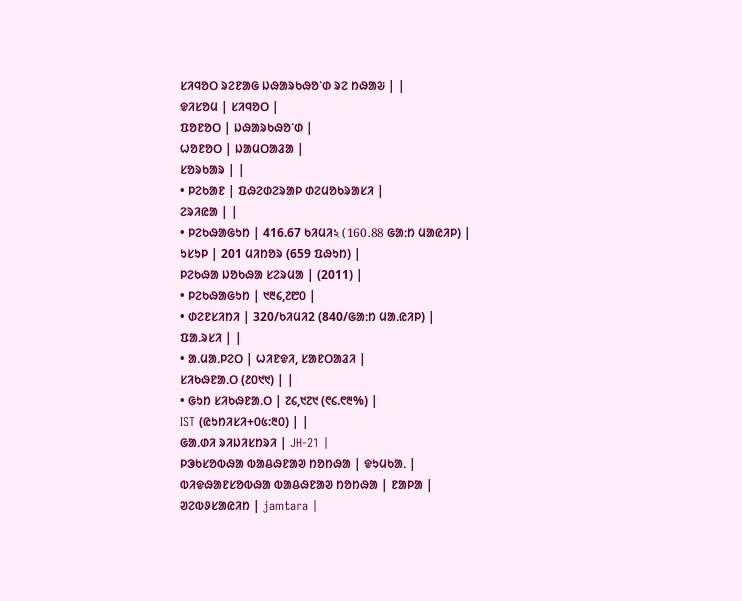ᱥᱤᱧᱚᱛ ᱨᱮᱱᱟᱜ ᱡᱷᱟᱨᱠᱷᱚᱸᱰ ᱨᱮ ᱴᱷᱟᱶ | |
ᱫᱤᱥᱚᱢ | ᱥᱤᱧᱚᱛ |
ᱯᱚᱱᱚᱛ | ᱡᱷᱟᱨᱠᱷᱚᱸᱰ |
ᱦᱚᱱᱚᱛ | ᱡᱟᱢᱛᱟᱲᱟ |
ᱥᱚᱨᱠᱟᱨ | |
• ᱞᱮᱠᱟᱱ | ᱯᱷᱮᱰᱮᱨᱟᱞ ᱰᱮᱢᱚᱠᱨᱟᱥᱤ |
ᱮᱨᱤᱭᱟ | |
• ᱞᱮᱠᱷᱟᱜᱩᱴ | 416.67 ᱠᱤᱢᱤ২ (160.88 ᱜᱟᱺᱴ ᱢᱟᱭᱤᱞ) |
ᱩᱥᱩᱞ | 201 ᱢᱤᱴᱚᱨ (659 ᱯᱷᱩᱴ) |
ᱞᱮᱠᱷᱟ ᱡᱚᱠᱷᱟ ᱥᱮᱨᱢᱟ | (2011) |
• ᱞᱮᱠᱷᱟᱜᱩᱴ | ᱑᱓᱔,᱗᱘᱐ |
• ᱰᱮᱱᱥᱤᱴᱤ | 320/ᱠᱤᱢᱤ2 (840/ᱜᱟᱺᱴ ᱢᱟᱹᱭᱤᱞ) |
ᱯᱟᱹᱨᱥᱤ | |
• ᱟᱹᱢᱟᱹᱞᱮᱛ | ᱦᱤᱱᱫᱤ, ᱥᱟᱱᱛᱟᱲᱤ |
ᱥᱤᱠᱷᱱᱟᱹᱛ (᱒᱐᱑᱑) | |
• ᱜᱩᱴ ᱥᱤᱠᱷᱱᱟᱹᱛ | ᱗᱔,᱑᱗᱑ (᱖᱔.᱖᱓%) |
IST (ᱭᱩᱴᱤᱥᱤ+᱐᱕:᱓᱐) | |
ᱜᱟᱹᱰᱤ ᱨᱤᱡᱤᱥᱴᱨᱤ | JH-21 |
ᱞᱳᱠᱥᱚᱵᱷᱟ ᱵᱟᱪᱷᱱᱟᱣ ᱴᱚᱴᱷᱟ | ᱫᱩᱢᱠᱟᱹ |
ᱵᱤᱫᱷᱟᱱᱥᱚᱵᱷᱟ ᱵᱟᱪᱷᱱᱟᱣ ᱴᱚᱴᱷᱟ | ᱱᱟᱞᱟ |
ᱣᱮᱵᱽᱥᱟᱭᱤᱴ | jamtara |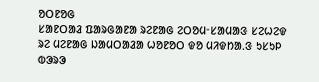ᱚᱛᱱᱚᱜ
ᱥᱟᱱᱛᱟᱲ ᱯᱟᱨᱜᱟᱱᱟ ᱨᱮᱱᱟᱜ ᱮᱛᱚᱢᱼᱥᱟᱢᱟᱝ ᱥᱮᱦᱮᱫ ᱨᱮ ᱢᱮᱱᱟᱜ ᱡᱟᱢᱛᱟᱲᱟ ᱦᱚᱱᱚᱛ ᱫᱚ ᱢᱤᱫᱴᱟᱹᱝ ᱩᱥᱩᱞ ᱵᱳᱨᱳ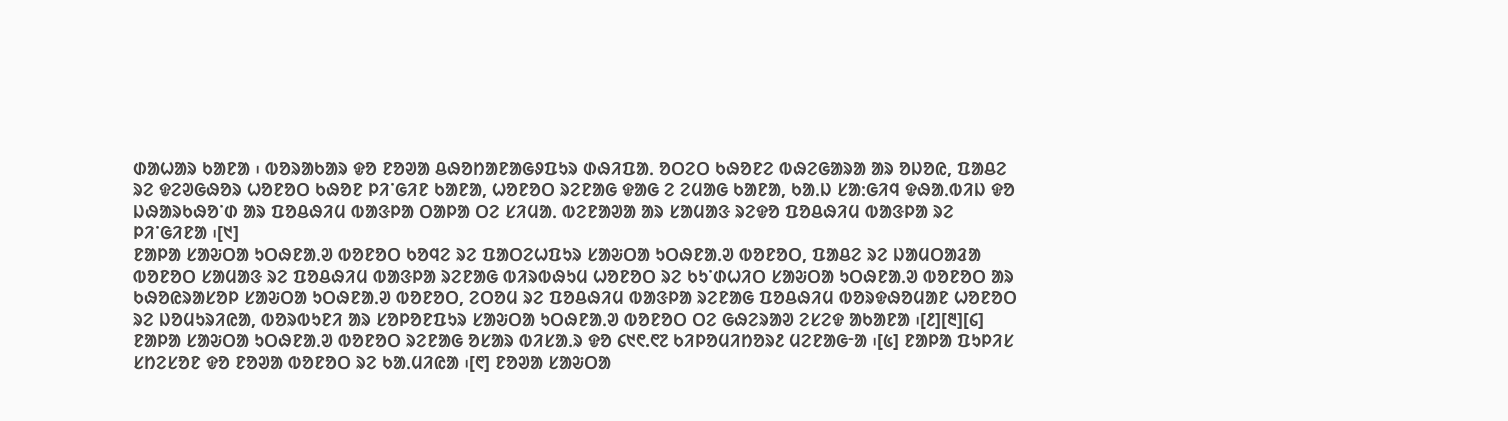ᱰᱟᱦᱟᱨ ᱠᱟᱱᱟ ᱾ ᱵᱚᱨᱟᱠᱟᱨ ᱫᱚ ᱱᱚᱣᱟ ᱪᱷᱚᱴᱟᱱᱟᱜᱽᱯᱩᱨ ᱰᱷᱤᱯᱟᱹ ᱚᱛᱮᱛ ᱠᱷᱚᱱᱮ ᱵᱷᱮᱜᱟᱨᱟ ᱟᱨ ᱚᱡᱚᱭ, ᱯᱟᱪᱮ ᱨᱮ ᱫᱮᱣᱜᱷᱚᱨ ᱦᱚᱱᱚᱛ ᱠᱷᱚᱱ ᱞᱤᱸᱜᱤᱱ ᱠᱟᱱᱟ, ᱦᱚᱱᱚᱛ ᱨᱮᱱᱟᱜ ᱫᱟᱜ ᱮ ᱮᱢᱟᱜ ᱠᱟᱱᱟ, ᱠᱟᱹᱡ ᱥᱟᱺᱜᱤᱧ ᱫᱷᱟᱹᱵᱤᱡ ᱫᱚ ᱡᱷᱟᱨᱠᱷᱚᱸᱰ ᱟᱨ ᱯᱚᱪᱷᱤᱢ ᱵᱟᱝᱞᱟ ᱛᱟᱞᱟ ᱛᱮ ᱥᱤᱢᱟᱹ ᱵᱮᱱᱟᱣᱟ ᱟᱨ ᱥᱟᱢᱟᱝ ᱨᱮᱫᱚ ᱯᱚᱪᱷᱤᱢ ᱵᱟᱝᱞᱟ ᱨᱮ ᱞᱤᱸᱜᱤᱱᱟ ᱾[᱑]
ᱱᱟᱞᱟ ᱥᱟᱶᱛᱟ ᱩᱛᱷᱱᱟᱹᱣ ᱵᱚᱱᱚᱛ ᱠᱚᱧᱮ ᱨᱮ ᱯᱟᱛᱮᱦᱯᱩᱨ ᱥᱟᱶᱛᱟ ᱩᱛᱷᱱᱟᱹᱣ ᱵᱚᱱᱚᱛ, ᱯᱟᱪᱮ ᱨᱮ ᱡᱟᱢᱛᱟᱲᱟ ᱵᱚᱱᱚᱛ ᱥᱟᱢᱟᱝ ᱨᱮ ᱯᱚᱪᱷᱤᱢ ᱵᱟᱝᱞᱟ ᱨᱮᱱᱟᱜ ᱵᱤᱨᱵᱷᱩᱢ ᱦᱚᱱᱚᱛ ᱨᱮ ᱠᱩᱸᱰᱦᱤᱛ ᱥᱟᱶᱛᱟ ᱩᱛᱷᱱᱟᱹᱣ ᱵᱚᱱᱚᱛ ᱟᱨ ᱠᱷᱚᱭᱨᱟᱥᱚᱞ ᱥᱟᱶᱛᱟ ᱩᱛᱷᱱᱟᱹᱣ ᱵᱚᱱᱚᱛ, ᱮᱛᱚᱢ ᱨᱮ ᱯᱚᱪᱷᱤᱢ ᱵᱟᱝᱞᱟ ᱨᱮᱱᱟᱜ ᱯᱚᱪᱷᱤᱢ ᱵᱚᱨᱫᱷᱚᱢᱟᱱ ᱦᱚᱱᱚᱛ ᱨᱮ ᱡᱚᱢᱩᱨᱤᱭᱟ, ᱵᱚᱨᱵᱩᱱᱤ ᱟᱨ ᱥᱚᱞᱚᱱᱯᱩᱨ ᱥᱟᱶᱛᱟ ᱩᱛᱷᱱᱟᱹᱣ ᱵᱚᱱᱚᱛ ᱛᱮ ᱜᱷᱮᱨᱟᱣ ᱮᱥᱮᱫ ᱟᱠᱟᱱᱟ ᱾[᱒][᱓][᱔]
ᱱᱟᱞᱟ ᱥᱟᱶᱛᱟ ᱩᱛᱷᱱᱟᱹᱣ ᱵᱚᱱᱚᱛ ᱨᱮᱱᱟᱜ ᱚᱥᱟᱨ ᱵᱤᱥᱟᱹᱨ ᱫᱚ ᱔᱑᱖.᱖᱗ ᱠᱤᱞᱚᱢᱤᱴᱚᱨ᱒ ᱢᱮᱱᱟᱜᱼᱟ ᱾[᱕] ᱱᱟᱞᱟ ᱯᱩᱞᱤᱥ ᱥᱴᱮᱥᱚᱱ ᱫᱚ ᱱᱚᱣᱟ ᱵᱚᱱᱚᱛ ᱨᱮ ᱠᱟᱹᱢᱤᱭᱟ ᱾[᱖] ᱱᱚᱣᱟ ᱥᱟᱶᱛᱟ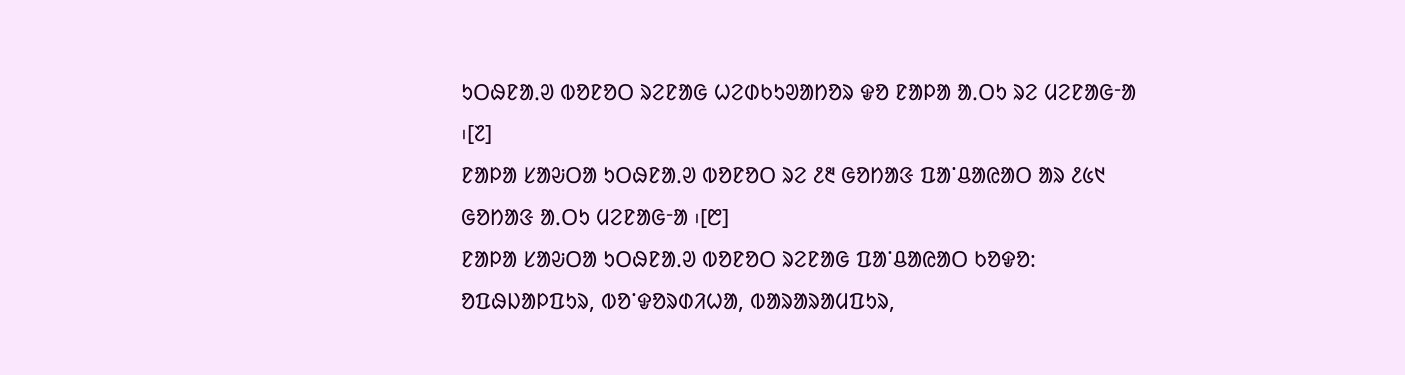ᱩᱛᱷᱱᱟᱹᱣ ᱵᱚᱱᱚᱛ ᱨᱮᱱᱟᱜ ᱦᱮᱰᱠᱩᱣᱟᱴᱚᱨ ᱫᱚ ᱱᱟᱞᱟ ᱟᱹᱛᱩ ᱨᱮ ᱢᱮᱱᱟᱜᱼᱟ ᱾[᱗]
ᱱᱟᱞᱟ ᱥᱟᱶᱛᱟ ᱩᱛᱷᱱᱟᱹᱣ ᱵᱚᱱᱚᱛ ᱨᱮ ᱒᱓ ᱜᱚᱴᱟᱝ ᱯᱟᱸᱪᱟᱭᱟᱛ ᱟᱨ ᱒᱕᱑ ᱜᱚᱴᱟᱝ ᱟᱹᱛᱩ ᱢᱮᱱᱟᱜᱼᱟ ᱾[᱘]
ᱱᱟᱞᱟ ᱥᱟᱶᱛᱟ ᱩᱛᱷᱱᱟᱹᱣ ᱵᱚᱱᱚᱛ ᱨᱮᱱᱟᱜ ᱯᱟᱸᱪᱟᱭᱟᱛ ᱠᱚᱫᱚ: ᱚᱯᱷᱡᱟᱞᱯᱩᱨ, ᱵᱚᱸᱫᱚᱨᱰᱤᱦᱟ, ᱵᱟᱨᱟᱨᱟᱢᱯᱩᱨ,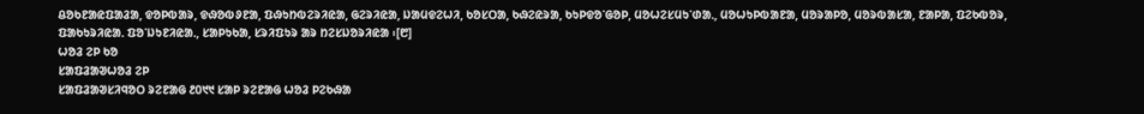ᱪᱚᱠᱱᱟᱭᱯᱟᱲᱟ, ᱫᱚᱞᱵᱟᱨ, ᱫᱷᱚᱵᱽᱱᱟ, ᱯᱷᱩᱴᱵᱮᱨᱤᱭᱟ, ᱜᱮᱨᱤᱭᱟ, ᱡᱟᱢᱫᱮᱦᱤ, ᱠᱚᱥᱛᱟ, ᱠᱷᱮᱭᱨᱟ, ᱠᱩᱞᱫᱚᱸᱜᱚᱞ, ᱢᱚᱦᱮᱥᱢᱩᱸᱰᱟᱹ, ᱢᱚᱦᱩᱞᱵᱟᱱᱟ, ᱢᱚᱨᱟᱞᱚ, ᱢᱚᱨᱵᱟᱥᱟ, ᱱᱟᱞᱟ, ᱯᱮᱠᱵᱚᱨ, ᱯᱟᱠᱩᱨᱤᱭᱟᱹ ᱯᱚᱸᱡᱩᱱᱤᱭᱟᱹ, ᱥᱟᱞᱩᱠᱟ, ᱥᱨᱤᱯᱩᱨ ᱟᱨ ᱴᱮᱥᱡᱚᱨᱤᱭᱟ ᱾[᱘]
ᱦᱚᱲ ᱮᱞ ᱠᱚ
ᱥᱟᱯᱲᱟᱣᱦᱚᱲ ᱮᱞ
ᱥᱟᱯᱲᱟᱣᱥᱤᱧᱚᱛ ᱨᱮᱱᱟᱜ ᱒᱐᱑᱑ ᱥᱟᱞ ᱨᱮᱱᱟᱜ ᱦᱚᱲ ᱞᱮᱠᱷᱟ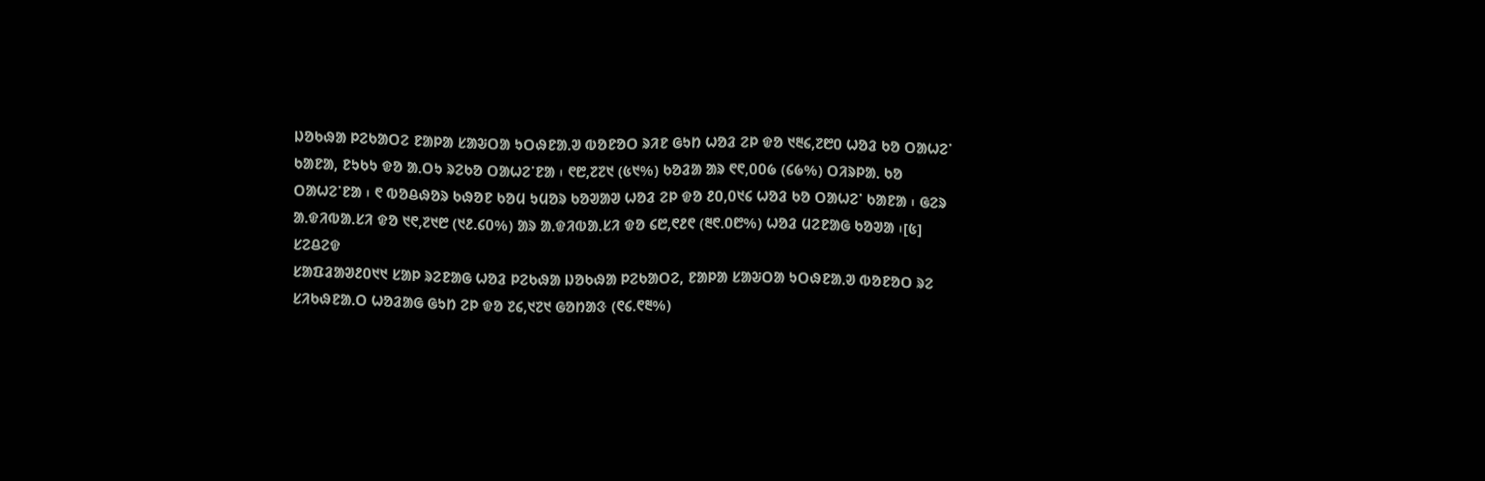ᱡᱚᱠᱷᱟ ᱞᱮᱠᱟᱛᱮ ᱱᱟᱞᱟ ᱥᱟᱶᱛᱟ ᱩᱛᱷᱱᱟᱹᱣ ᱵᱚᱱᱚᱛ ᱨᱤᱱ ᱜᱩᱴ ᱦᱚᱲ ᱮᱞ ᱫᱚ ᱑᱓᱔,᱗᱘᱐ ᱦᱚᱲ ᱠᱚ ᱛᱟᱦᱮᱸ ᱠᱟᱱᱟ, ᱱᱩᱠᱩ ᱫᱚ ᱟᱹᱛᱩ ᱨᱮᱠᱚ ᱛᱟᱦᱮᱸᱱᱟ ᱾ ᱖᱘,᱗᱗᱑ (᱕᱑%) ᱠᱚᱲᱟ ᱟᱨ ᱖᱖,᱐᱐᱙ (᱔᱙%) ᱛᱤᱨᱞᱟᱹ ᱠᱚ ᱛᱟᱦᱮᱸᱱᱟ ᱾ ᱖ ᱵᱚᱪᱷᱚᱨ ᱠᱷᱚᱱ ᱠᱚᱢ ᱩᱢᱚᱨ ᱠᱚᱣᱟᱣ ᱦᱚᱲ ᱮᱞ ᱫᱚ ᱒᱐,᱐᱑᱔ ᱦᱚᱲ ᱠᱚ ᱛᱟᱦᱮᱸ ᱠᱟᱱᱟ ᱾ ᱜᱮᱨ ᱟᱹᱫᱤᱵᱟᱹᱥᱤ ᱫᱚ ᱑᱖,᱗᱑᱘ (᱑᱒.᱔᱐%) ᱟᱨ ᱟᱹᱫᱤᱵᱟᱹᱥᱤ ᱫᱚ ᱔᱘,᱖᱒᱖ (᱓᱖.᱐᱘%) ᱦᱚᱲ ᱢᱮᱱᱟᱜ ᱠᱚᱣᱟ ᱾[᱕]
ᱥᱮᱪᱮᱫ
ᱥᱟᱯᱲᱟᱣ᱒᱐᱑᱑ ᱥᱟᱞ ᱨᱮᱱᱟᱜ ᱦᱚᱲ ᱞᱮᱠᱷᱟ ᱡᱚᱠᱷᱟ ᱞᱮᱠᱟᱛᱮ, ᱱᱟᱞᱟ ᱥᱟᱶᱛᱟ ᱩᱛᱷᱱᱟᱹᱣ ᱵᱚᱱᱚᱛ ᱨᱮ ᱥᱤᱠᱷᱱᱟᱹᱛ ᱦᱚᱲᱟᱜ ᱜᱩᱴ ᱮᱞ ᱫᱚ ᱗᱔,᱑᱗᱑ ᱜᱚᱴᱟᱝ (᱖᱔.᱖᱓%)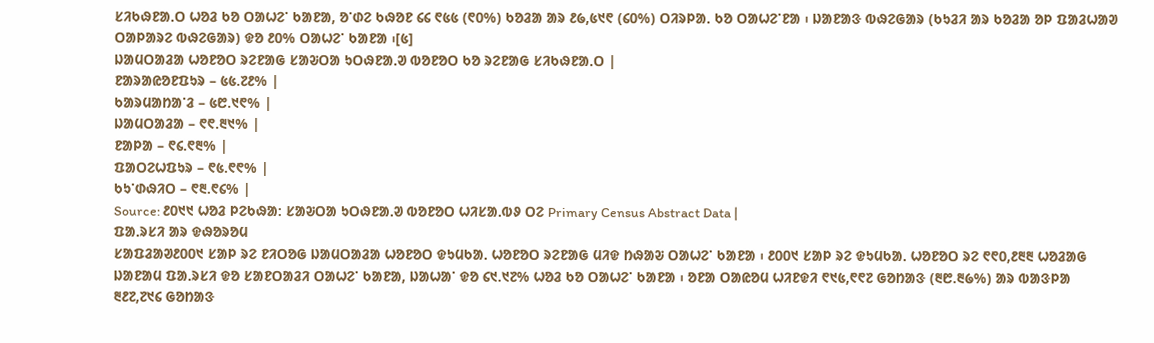ᱥᱤᱠᱷᱱᱟᱹᱛ ᱦᱚᱲ ᱠᱚ ᱛᱟᱦᱮᱸ ᱠᱟᱱᱟ, ᱚᱸᱰᱮ ᱠᱷᱚᱱ ᱔᱔ ᱖᱕᱕ (᱖᱐%) ᱠᱚᱲᱟ ᱟᱨ ᱒᱙,᱕᱑᱖ (᱔᱐%) ᱛᱤᱨᱞᱟᱹ ᱠᱚ ᱛᱟᱦᱮᱸᱱᱟ ᱾ ᱡᱟᱱᱟᱝ ᱵᱷᱮᱜᱟᱨ (ᱠᱩᱲᱤ ᱟᱨ ᱠᱚᱲᱟ ᱚᱞ ᱯᱟᱲᱦᱟᱣ ᱛᱟᱞᱟᱨᱮ ᱵᱷᱮᱜᱟᱨ) ᱫᱚ ᱒᱐% ᱛᱟᱦᱮᱸ ᱠᱟᱱᱟ ᱾[᱕]
ᱡᱟᱢᱛᱟᱲᱟ ᱦᱚᱱᱚᱛ ᱨᱮᱱᱟᱜ ᱥᱟᱶᱛᱟ ᱩᱛᱷᱱᱟᱹᱣ ᱵᱚᱱᱚᱛ ᱠᱚ ᱨᱮᱱᱟᱜ ᱥᱤᱠᱷᱱᱟᱹᱛ |
ᱱᱟᱨᱟᱭᱚᱱᱯᱩᱨ – ᱕᱕.᱗᱒% |
ᱠᱟᱨᱢᱟᱴᱟᱸᱲ – ᱕᱘.᱑᱖% |
ᱡᱟᱢᱛᱟᱲᱟ – ᱖᱖.᱓᱑% |
ᱱᱟᱞᱟ – ᱖᱔.᱖᱓% |
ᱯᱟᱛᱮᱦᱯᱩᱨ – ᱖᱕.᱖᱖% |
ᱠᱩᱸᱰᱷᱤᱛ – ᱖᱓.᱖᱔% |
Source: ᱒᱐᱑᱑ ᱦᱚᱲ ᱞᱮᱠᱷᱟ: ᱥᱟᱶᱛᱟ ᱩᱛᱷᱱᱟᱹᱣ ᱵᱚᱱᱚᱛ ᱦᱤᱥᱟᱹᱵᱽ ᱛᱮ Primary Census Abstract Data |
ᱯᱟᱹᱨᱥᱤ ᱟᱨ ᱫᱷᱚᱨᱚᱢ
ᱥᱟᱯᱲᱟᱣ᱒᱐᱐᱑ ᱥᱟᱞ ᱨᱮ ᱱᱤᱛᱚᱜ ᱡᱟᱢᱛᱟᱲᱟ ᱦᱚᱱᱚᱛ ᱫᱩᱢᱠᱟᱹ ᱦᱚᱱᱚᱛ ᱨᱮᱱᱟᱜ ᱢᱤᱫ ᱴᱷᱟᱶ ᱛᱟᱦᱮᱸ ᱠᱟᱱᱟ ᱾ ᱒᱐᱐᱑ ᱥᱟᱞ ᱨᱮ ᱫᱩᱢᱠᱟᱹ ᱦᱚᱱᱚᱛ ᱨᱮ ᱖᱖᱐,᱒᱓᱓ ᱦᱚᱲᱟᱜ ᱡᱟᱱᱟᱢ ᱯᱟᱹᱨᱥᱤ ᱫᱚ ᱥᱟᱱᱛᱟᱲᱤ ᱛᱟᱦᱮᱸ ᱠᱟᱱᱟ, ᱡᱟᱦᱟᱸ ᱫᱚ ᱔᱑.᱑᱗% ᱦᱚᱲ ᱠᱚ ᱛᱟᱦᱮᱸ ᱠᱟᱱᱟ ᱾ ᱚᱱᱟ ᱛᱟᱭᱚᱢ ᱦᱤᱱᱫᱤ ᱖᱑᱕,᱖᱖᱗ ᱜᱚᱴᱟᱝ (᱓᱘.᱓᱙%) ᱟᱨ ᱵᱟᱝᱞᱟ ᱓᱒᱗,᱗᱑᱔ ᱜᱚᱴᱟᱝ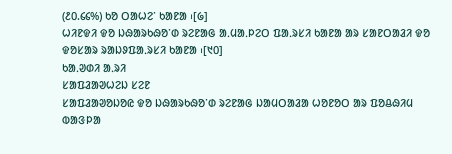(᱒᱐.᱔᱔%) ᱠᱚ ᱛᱟᱦᱮᱸ ᱠᱟᱱᱟ ᱾[᱙]
ᱦᱤᱱᱫᱤ ᱫᱚ ᱡᱷᱟᱨᱠᱷᱚᱸᱰ ᱨᱮᱱᱟᱜ ᱟᱹᱢᱟᱹᱞᱮᱛ ᱯᱟᱹᱨᱥᱤ ᱠᱟᱱᱟ ᱟᱨ ᱥᱟᱱᱛᱟᱲᱤ ᱫᱚ ᱫᱚᱥᱟᱨ ᱨᱟᱡᱽᱯᱟᱹᱨᱥᱤ ᱠᱟᱱᱟ ᱾[᱑᱐]
ᱠᱟᱹᱣᱰᱤ ᱟᱹᱨᱤ
ᱥᱟᱯᱲᱟᱣᱦᱮᱡ ᱥᱮᱱ
ᱥᱟᱯᱲᱟᱣᱚᱡᱚᱭ ᱫᱚ ᱡᱷᱟᱨᱠᱷᱚᱸᱰ ᱨᱮᱱᱟᱜ ᱡᱟᱢᱛᱟᱲᱟ ᱦᱚᱱᱚᱛ ᱟᱨ ᱯᱚᱪᱷᱤᱢ ᱵᱟᱝᱞᱟ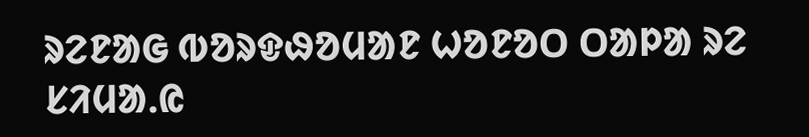ᱨᱮᱱᱟᱜ ᱵᱚᱨᱫᱷᱚᱢᱟᱱ ᱦᱚᱱᱚᱛ ᱛᱟᱞᱟ ᱨᱮ ᱥᱤᱢᱟᱹᱭ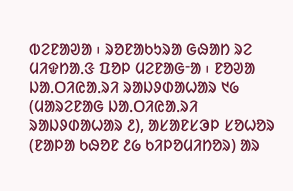ᱵᱮᱱᱟᱣᱟ ᱾ ᱨᱚᱱᱟᱠᱩᱨᱟ ᱜᱷᱟᱴ ᱨᱮ ᱢᱤᱫᱴᱟᱹᱝ ᱯᱚᱞ ᱢᱮᱱᱟᱜᱼᱟ ᱾ ᱱᱚᱣᱟ ᱡᱟᱹᱛᱤᱭᱟᱹᱨᱤ ᱨᱟᱡᱽᱰᱟᱦᱟᱨ ᱑᱙ (ᱢᱟᱨᱮᱱᱟᱜ ᱡᱟᱹᱛᱤᱭᱟᱹᱨᱤ ᱨᱟᱡᱽᱰᱟᱦᱟᱨ ᱒), ᱟᱥᱟᱱᱥᱳᱞ ᱥᱚᱦᱚᱨ (ᱱᱟᱞᱟ ᱠᱷᱚᱱ ᱒᱙ ᱠᱤᱞᱚᱢᱤᱴᱚᱨ) ᱟᱨ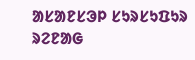ᱟᱥᱟᱱᱥᱳᱞ ᱥᱩᱨᱥᱩᱯᱩᱨ ᱨᱮᱱᱟᱜ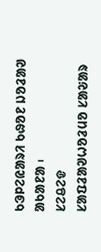ᱠᱳᱞᱮᱭᱟᱨᱤ ᱠᱷᱚᱱ ᱡᱚᱲᱟᱣ ᱟᱠᱟᱱᱟ ᱾
ᱥᱮᱪᱮᱫ
ᱥᱟᱯᱲᱟᱣᱦᱚᱲᱢᱚ ᱥᱟᱶᱟᱨ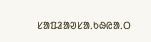ᱥᱟᱯᱲᱟᱣᱥᱟᱹᱠᱷᱭᱟᱹᱛ